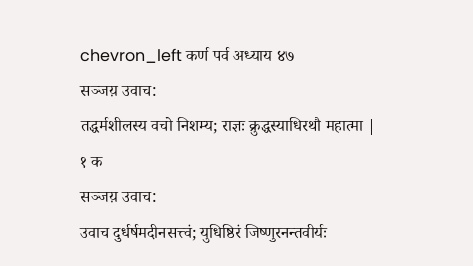chevron_left कर्ण पर्व अध्याय ४७
सञ्जय़ उवाच:
तद्धर्मशीलस्य वचो निशम्य; राज्ञः क्रुद्धस्याधिरथौ महात्मा |
१ क
सञ्जय़ उवाच:
उवाच दुर्धर्षमदीनसत्त्वं; युधिष्ठिरं जिष्णुरनन्तवीर्यः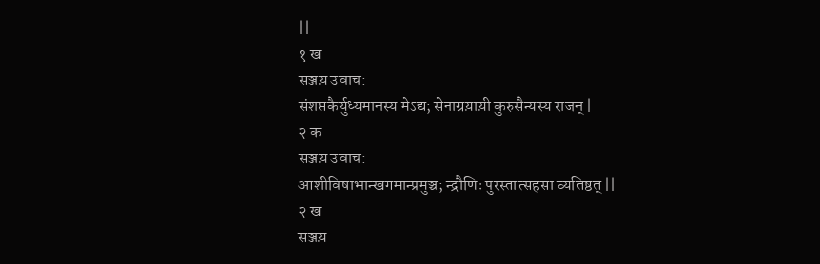||
१ ख
सञ्जय़ उवाच:
संशप्तकैर्युध्यमानस्य मेऽद्य; सेनाग्रय़ाय़ी कुरुसैन्यस्य राजन् |
२ क
सञ्जय़ उवाच:
आशीविषाभान्खगमान्प्रमुञ्च; न्द्रौणिः पुरस्तात्सहसा व्यतिष्ठत् ||
२ ख
सञ्जय़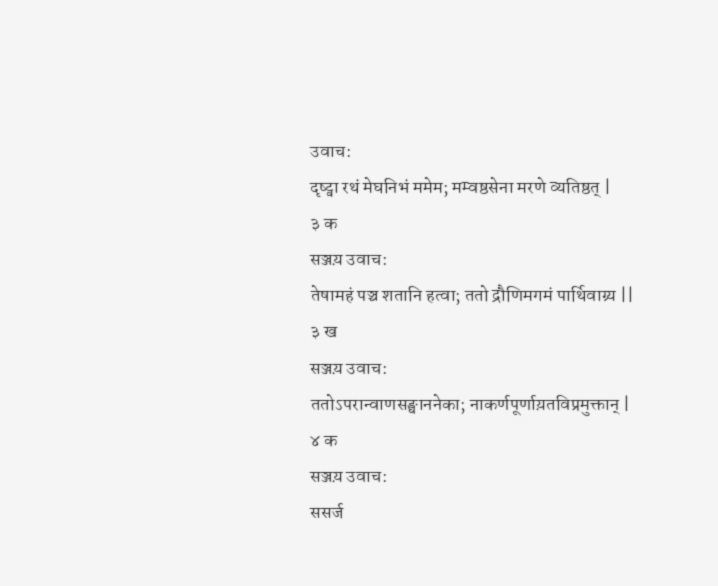उवाच:
दृष्ट्वा रथं मेघनिभं ममेम; मम्वष्ठसेना मरणे व्यतिष्ठत् |
३ क
सञ्जय़ उवाच:
तेषामहं पञ्च शतानि हत्वा; ततो द्रौणिमगमं पार्थिवाग्र्य ||
३ ख
सञ्जय़ उवाच:
ततोऽपरान्वाणसङ्घाननेका; नाकर्णपूर्णाय़तविप्रमुक्तान् |
४ क
सञ्जय़ उवाच:
ससर्ज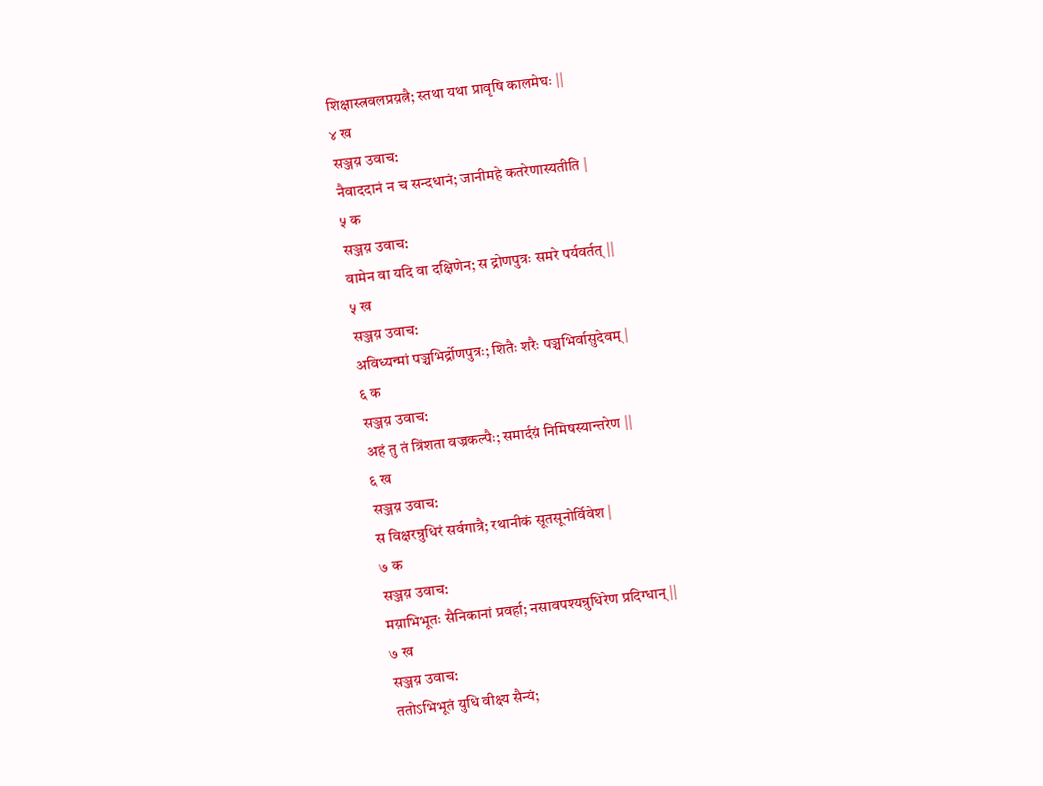शिक्षास्त्रवलप्रय़त्नै; स्तथा यथा प्रावृषि कालमेघः ||
४ ख
सञ्जय़ उवाच:
नैवाददानं न च सन्दधानं; जानीमहे कतरेणास्यतीति |
५ क
सञ्जय़ उवाच:
वामेन वा यदि वा दक्षिणेन; स द्रोणपुत्रः समरे पर्यवर्तत् ||
५ ख
सञ्जय़ उवाच:
अविध्यन्मां पञ्चभिर्द्रोणपुत्रः; शितैः शरैः पञ्चभिर्वासुदेवम् |
६ क
सञ्जय़ उवाच:
अहं तु तं त्रिंशता वज्रकल्पैः; समार्दय़ं निमिषस्यान्तरेण ||
६ ख
सञ्जय़ उवाच:
स विक्षरन्रुधिरं सर्वगात्रै; रथानीकं सूतसूनोर्विवेश |
७ क
सञ्जय़ उवाच:
मय़ाभिभूतः सैनिकानां प्रवर्हा; नसावपश्यन्रुधिरेण प्रदिग्धान् ||
७ ख
सञ्जय़ उवाच:
ततोऽभिभूतं युधि वीक्ष्य सैन्यं;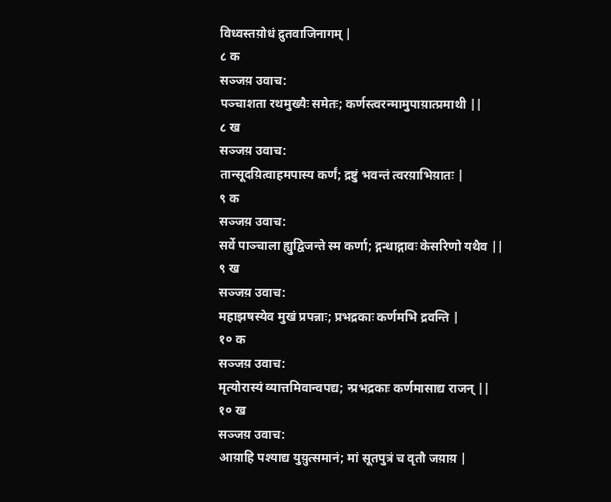विध्वस्तय़ोधं द्रुतवाजिनागम् |
८ क
सञ्जय़ उवाच:
पञ्चाशता रथमुख्यैः समेतः; कर्णस्त्वरन्मामुपाय़ात्प्रमाथी ||
८ ख
सञ्जय़ उवाच:
तान्सूदय़ित्वाहमपास्य कर्णं; द्रष्टुं भवन्तं त्वरय़ाभिय़ातः |
९ क
सञ्जय़ उवाच:
सर्वे पाञ्चाला ह्युद्विजन्ते स्म कर्णा; द्गन्धाद्गावः केसरिणो यथैव ||
९ ख
सञ्जय़ उवाच:
महाझषस्येव मुखं प्रपन्नाः; प्रभद्रकाः कर्णमभि द्रवन्ति |
१० क
सञ्जय़ उवाच:
मृत्योरास्यं व्यात्तमिवान्वपद्य; न्प्रभद्रकाः कर्णमासाद्य राजन् ||
१० ख
सञ्जय़ उवाच:
आय़ाहि पश्याद्य युय़ुत्समानं; मां सूतपुत्रं च वृतौ जय़ाय़ |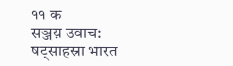११ क
सञ्जय़ उवाच:
षट्साहस्रा भारत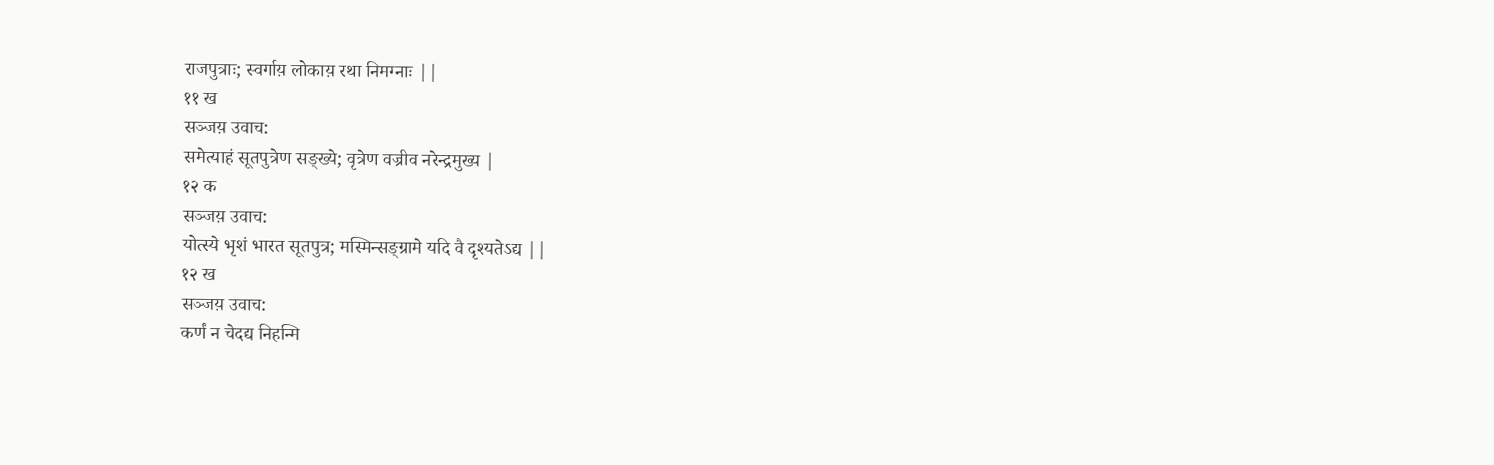राजपुत्राः; स्वर्गाय़ लोकाय़ रथा निमग्नाः ||
११ ख
सञ्जय़ उवाच:
समेत्याहं सूतपुत्रेण सङ्ख्ये; वृत्रेण वज्रीव नरेन्द्रमुख्य |
१२ क
सञ्जय़ उवाच:
योत्स्ये भृशं भारत सूतपुत्र; मस्मिन्सङ्ग्रामे यदि वै दृश्यतेऽद्य ||
१२ ख
सञ्जय़ उवाच:
कर्णं न चेदद्य निहन्मि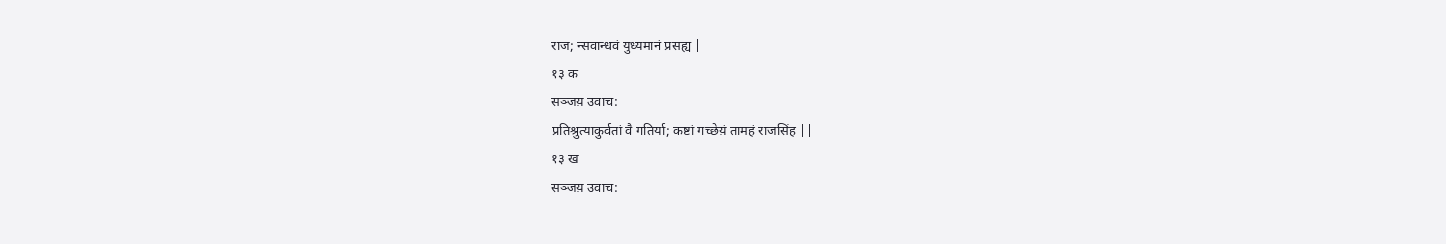राज; न्सवान्धवं युध्यमानं प्रसह्य |
१३ क
सञ्जय़ उवाच:
प्रतिश्रुत्याकुर्वतां वै गतिर्या; कष्टां गच्छेय़ं तामहं राजसिंह ||
१३ ख
सञ्जय़ उवाच: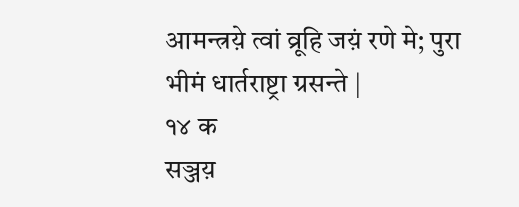आमन्त्रय़े त्वां व्रूहि जय़ं रणे मे; पुरा भीमं धार्तराष्ट्रा ग्रसन्ते |
१४ क
सञ्जय़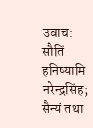उवाच:
सौतिं हनिष्यामि नरेन्द्रसिंह; सैन्यं तथा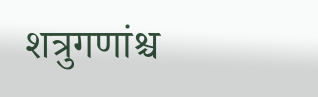शत्रुगणांश्च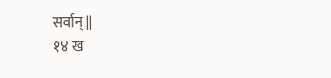सर्वान् ||
१४ ख